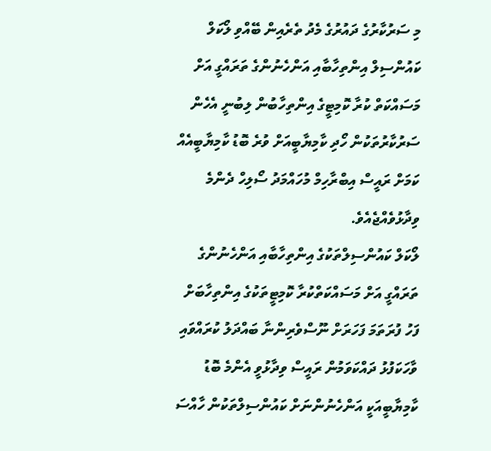މި ސަރުކާރުގެ ދައުރުގެ މެދު ތެރެއިން ބޭއްވި ލޯކަލް ކައުންސިލް އިންތިހާބާއި އަންހެނުންގެ ތަރައްގީ އަށް މަސައްކަތް ކުރާ ކޮމިޓީގެ އިންތިހާބުން ލިބުނީ އެހެން ސަރުކާރުތަކުން ހޯދި ކާމިޔާބީއަށް ވުރެ ބޮޑު ކާމިޔާބީއެއް ކަމަށް ރައީސް އިބްރާހިމް މުހައްމަދު ސޯލިހް ދެންމެ ވިދާޅުވެއްޖެއެވެ.
ލޯކަލް ކައުންސިލްތަކުގެ އިންތިހާބާއި އަންހެނުންގެ ތަރައްގީ އަށް މަސައްކަތްކުރާ ކޮމިޓީތަކުގެ އިންތިހާބަށް ފަހު ފުރަތަމަ ފަހަރަށް ނޫސްވެރިންނާ ބައްދަލު ކުރައްވައި ވާހަކަފުޅު ދައްކަވަމުން ރައީސް ވިދާޅުވީ އެންމެ ބޮޑު ކާމިޔާބީއަކީ އަންހެނުންނަށް ކައުންސިލްތަކުން ހާއްސަ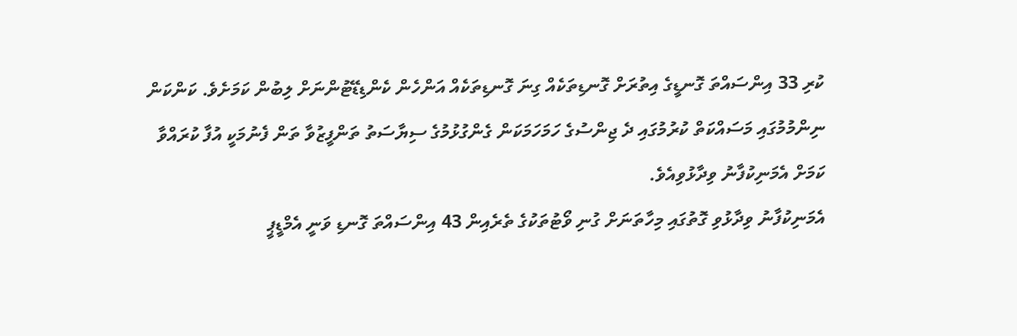ކުރި 33 އިންސައްތަ ގޮނޑީގެ އިތުރަށް ގޮނޑިތަކެއް ގިނަ ގޮނޑިތަކެއް އަންހެން ކެންޑިޑޭޓުންނަށް ލިބުން ކަމަށެވެ. ކަންކަން ނިންމުމުގައި މަސައްކަތް ކުރުމުގައި ދެ ޖިންސުގެ ހަމަހަމަކަން ގެންގުޅުމުގެ ސިޔާސަތު ތަންފީޒުވާ ތަން ފެނުމަކީ އުފާ ކުރައްވާ ކަމަށް އެމަނިކުފާނު ވިދާޅުވިއެވެ.
އެމަނިކުފާނު ވިދާޅުވި ގޮތުގައި މިހާތަނަށް ގުނި ވޯޓުތަކުގެ ތެރެއިން 43 އިންސައްތަ ގޮނޑި ވަނީ އެމްޑީޕީ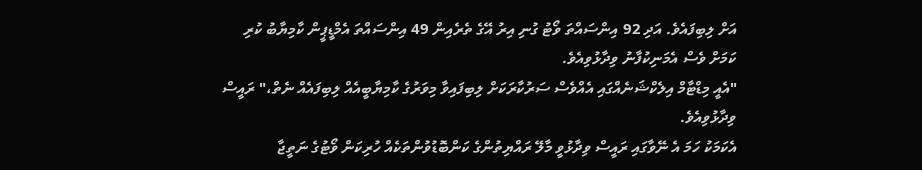އަށް ލިބިފައެވެ. އަދި 92 އިންސައްތަ ވޯޓު ގުނި އިރު އޭގެ ތެރެއިން 49 އިންސައްތަ އެމްޑީޕީން ކާމިޔާބު ކުރި ކަމަށް ވެސް އެމަނިކުފާނު ވިދާޅުވިއެވެ.
"އެއީ މިޑްޓާމް އިލެކްޝަނެއްގައި އެއްވެސް ސަރުކާރަކަށް ލިބިފައިވާ މިވަރުގެ ކާމިޔާބީއެއް ލިބިފައެއް ނެތް،" ރައީސް ވިދާޅުވިއެވެ.
އެކަމަކު ހަމަ އެ ނޭވާގައި ރައީސް ވިދާޅުވީ މާލޭ ރައްޔިތުންގެ ކަންބޮޑުވުންތަކެއް ހުރިކަން ވޯޓުގެ ނަތީޖާ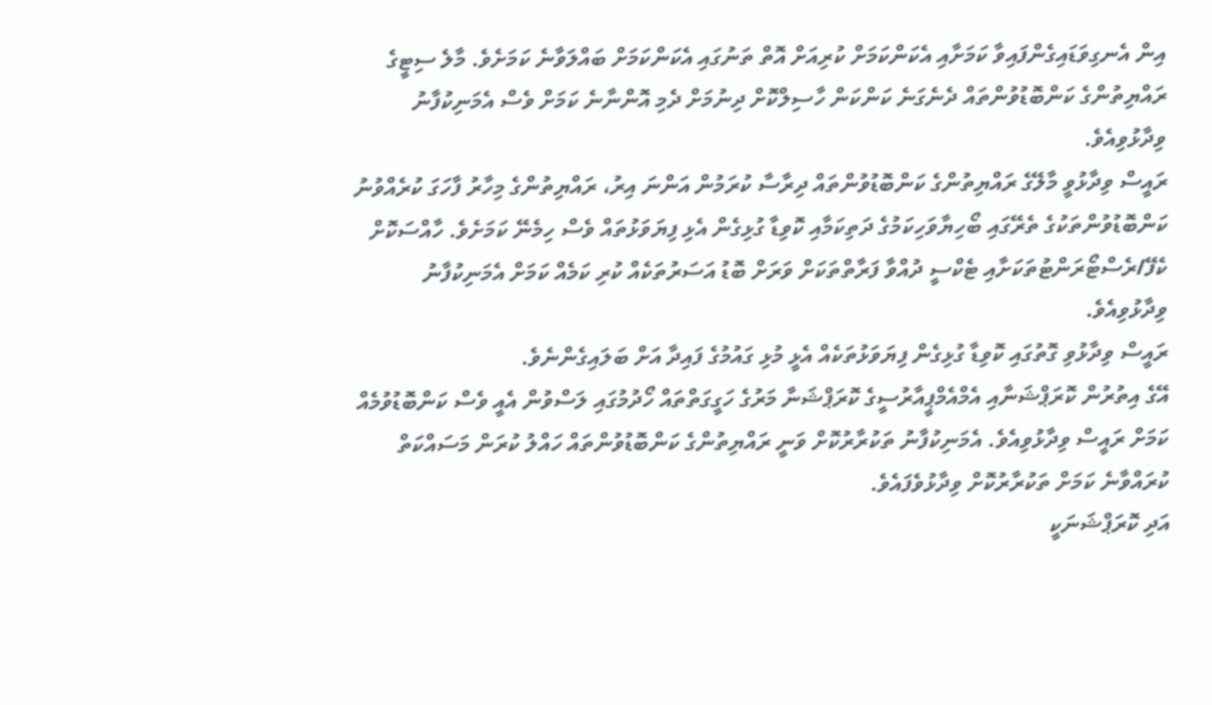އިން އެނގިވަޑައިގެންފައިވާ ކަމަށާއި އެކަންކަމަށް ކުރިއަށް އޮތް ތަނުގައި އެކަންކަމަށް ބައްލަވާނެ ކަމަށެވެ. މާލެ ސިޓީގެ ރައްޔިތުންގެ ކަންބޮޑުވުންތައް ދެނެގަނެ ކަންކަން ހާސިލްކޮށް ދިނުމަށް ދެމި އޮންނާނެ ކަމަށް ވެސް އެމަނިކުފާނު ވިދާޅުވިއެވެ.
ރައީސް ވިދާޅުވީ މާލޭގެ ރައްޔިތުންގެ ކަންބޮޑުވުންތައް ދިރާސާ ކުރަމުން އަންނަ އިރު، ރައްޔިތުންގެ މިހާރު ފާހަގަ ކުރެއްވުނު ކަންބޮޑުވުންތަކުގެ ތެރޭގައި ބޯހިޔާވަހިކަމުގެ ދަތިކަމާއި ކޮވިޑާ ގުޅިގެން އެޅި ފިޔަވަޅުތައް ވެސް ހިމެނޭ ކަމަށެވެ. ހާއްސަކޮށް ކެފޭ/ރެސްޓޯރަންޓުތަކަށާއި ޓެކްސީ ދުއްވާ ފަރާތްތަކަށް ވަރަށް ބޮޑު އަސަރުތަކެއް ކުރި ކަމެއް ކަމަށް އެމަނިކުފާނު ވިދާޅުވިއެވެ.
ރައީސް ވިދާޅުވި ގޮތުގައި ކޮވިޑާ ގުޅިގެން ފިޔަވަޅުތަކެއް އެޅީ މުޅި ގައުމުގެ ފައިދާ އަށް ބަލައިގެންނެވެ.
އޭގެ އިތުރުން ކޮރަޕްޝަނާއި އެމްއެމްޕީއާރުސީގެ ކޮރަޕްޝަނާ މަރުގެ ހަގީގަތްތައް ހޯދުމުގައި ލަސްވުން އެއީ ވެސް ކަންބޮޑުވުމެއް ކަމަށް ރައީސް ވިދާޅުވިއެވެ. އެމަނިކުފާނު ތަކުރާރުކޮށް ވަނީ ރައްޔިތުންގެ ކަންބޮޑުވުންތައް ހައްލު ކުރަން މަސައްކަތް ކުރައްވާނެ ކަމަށް ތަކުރާރުކޮށް ވިދާޅުވެފައެވެ.
އަދި ކޮރަޕްޝަނަކީ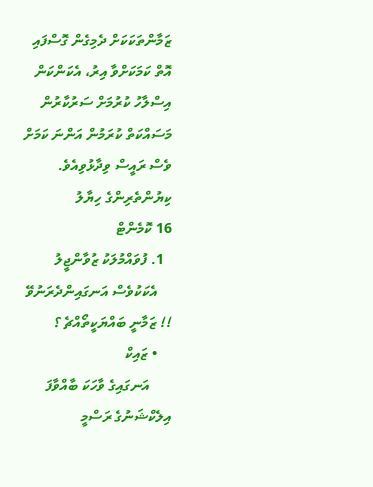ޒަމާންތަކަކަށް ދެމިގެން ގޮސްފައި އޮތް ކަމަކަށްވާ އިރު، އެކަންކަން އިސްލާހު ކުރުމަށް ސަރުކާރުން މަސައްކަތް ކުރަމުން އަންނަ ކަމަށް ވެސް ރައީސް ވިދާޅުވިއެވެ.
ކިޔުންތެރިންގެ ހިޔާލު
16 ކޮމެންޓް
  1. ފުވައްމުލަކު ޒުވާންޖީލު
    އެކަކުވެސް އަނގައިންދެރަނުވޭ !! ޒަމާނީ ބައްޔަކީތޯއްޗެ ؟
    • ޒައިކް
      އަނގައިގެ ވާހަކަ ބާއްވާފަ އިލެކްޝަނުގެ ރަސްމީ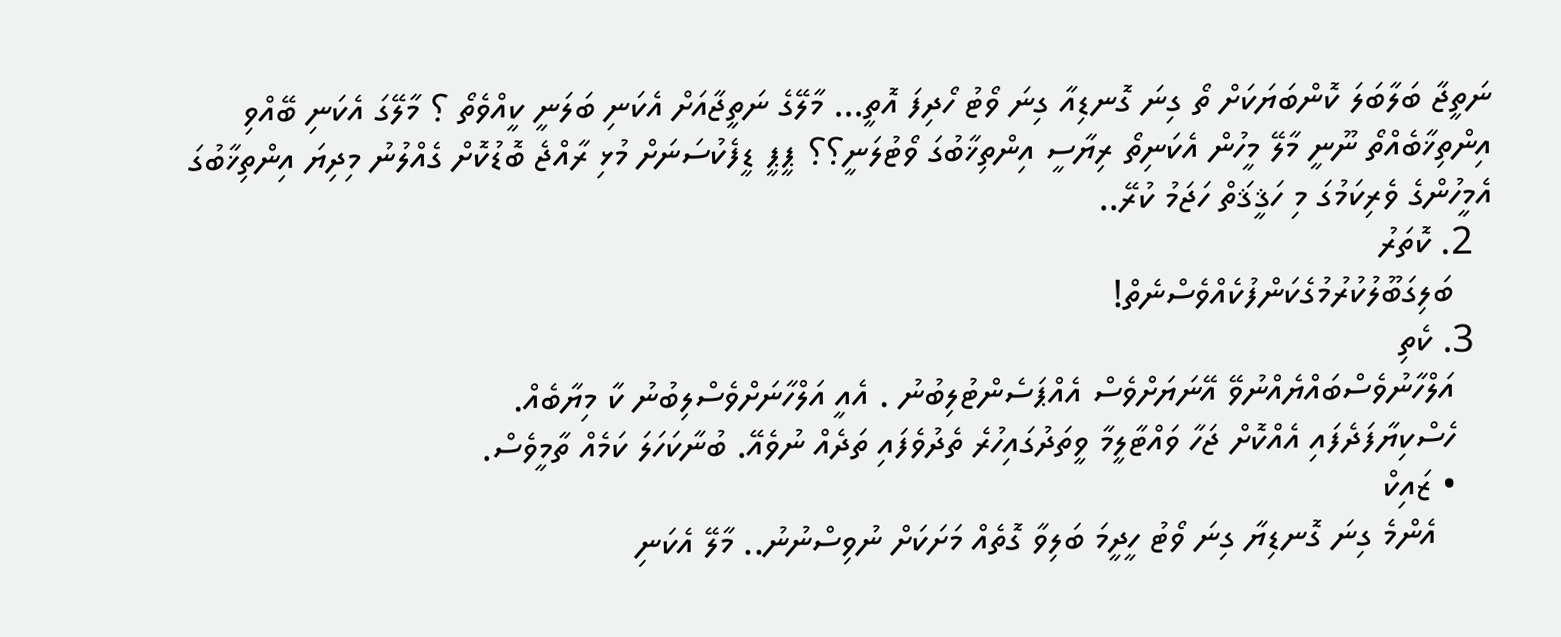ނަތީޖާ ބަލާބަލަ ކޮންބަޔަކަށް ތޯ ގިނަ ގޮނޑިއާ ގިނަ ވޯޓު ހޯދިފަ އޮތީ... މާލޭގެ ނަތީޖާއަށް އެކަނި ބަލަނީ ކީއްވެތޯ ؟ މާލޭގަ އެކަނި ބޭއްވި އިންތިޚާބެއްތޯ ނޫނީ މާލޭ މީހުން އެކަނިތޯ ރިޔާސީ އިންތިޚާބުގަ ވޯޓުލަނީ؟؟ ޕީޕީ ޑީފެކުސަނަށް މުޅި ރާއްޖެ ބޮޑުކޮށް ގެއްލުނު މިދިޔަ އިންތިޚާބުގަ އެމީހުންގެ ވެރިކަމުގަ މި ހަޤީޤަތް ހަޖަމު ކުރޭ..
  2. ކޮތަރު
    ބަލިގަބޫލުކުރުމުގެކަންފުކެއްވެސްނެތް!
  3. ކެތި
    އަލްހާނުވެސްބައްޔެއްނުވޭ އޭނަޔަށްވެސް އެއްޕަސެންޓުލިބުނު . އެއީ އަލްހާނަށްވެސްލިބުނު ކާ މިޔާބެއް.
    ހެސްކިޔާފަދެފައި އެއްކޮށް ޖަހާ ވައްޓާލީމާ ވީތަދުގައިހުރެ ތެދުވެފައި ތަދެއް ނުވެއޭ. ބުނާކަހަލަ ކަމެއް ތާމީވެސް.
    • ޒައިކް
      އެންމެ ގިނަ ގޮނޑިޔާ ގިނަ ވޯޓު ހީދީމަ ބަލިވާ ގޮތެއް މަށަކަށް ނުވިސްނުނު.. މާލޭ އެކަނި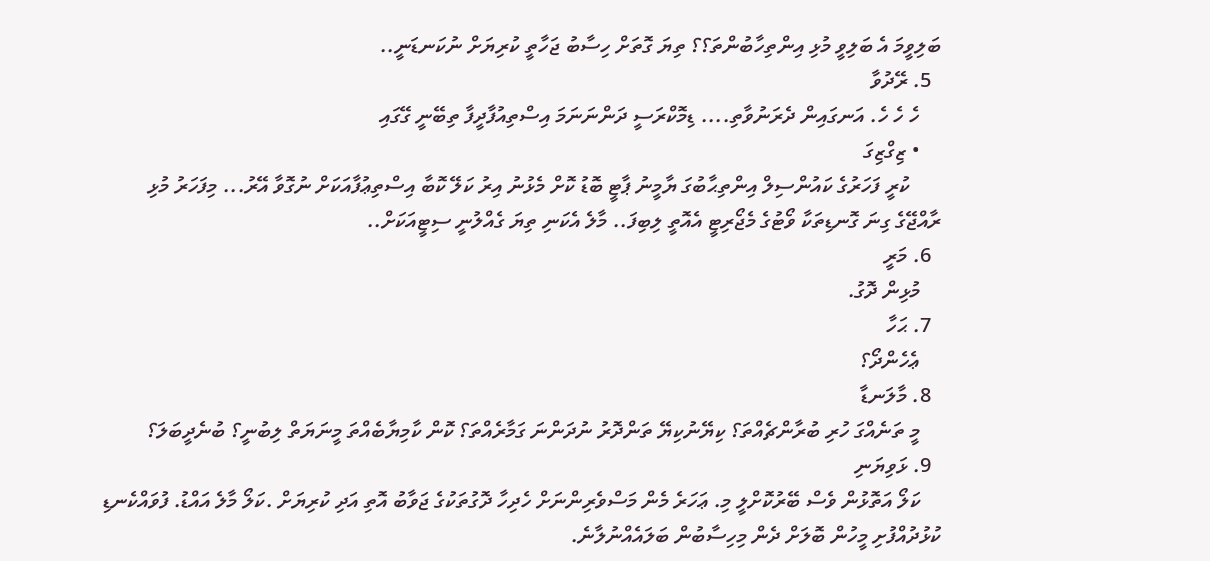ބަލިވީމަ އެ ބަލިވީ މުޅި އިންތިހާބުންތަ؟؟ ތިޔަ ގޮތަށް ހިސާބު ޖަހާތީ ކުރިޔަށް ނުކަނޑަނީ..
  5. ރޭދުވާ
    ހެ ހެ ހެ. އަނގައިން ދެރަނުވާތި.... ޑިމޮކްރަސީ ދަންނަނަމަ އިސްތިއުފާދީފާ ތިބޭނީ ގޭގައި
    • ޒިގްޒިގަ
      ކުރީ ފަހަރުގެ ކައުންސިލް އިންތިޙާބުގަ ޔާމީނު ޕާޓީ ބޮޑު ކޮށް މެޅުނު އިރު ކަލޭ ކޮބާ އިސްތިޢުފާއަކަށް ނުގޮވާ އޭރު... މިފަހަރު މުޅި ރާއްޖޭގެ ގިނަ ގޮނޑިތަކާ ވޯޓުގެ މެޖޯރިޓީ އެއޮތީ ލިބިފަ.. މާލެ އެކަނި ތިޔަ ގެއްލުނީ ސިޓީއަކަށް..
  6. މަރީ
    މުޅިން ދޮގު.
  7. ޙަހާ
    ޢެހެންދޯ؟
  8. މާލަނޑާ
    މީ ތަނެއްގަ ހުރި ބުރާންޗެއްތަ؟ ކިޔޭނުކިޔޭ ތަންދޮރު ނުދަންނަ ގަމާރެއްތަ؟ ކޮން ކާމިޔާބެއްތަ މީނަޔަތް ލިބުނީ؟ ބުނެދީބަލަ؟
  9. ޅަވިޔަނި
    ކަލޯ އަތޮޅުން ވެސް ބޭރުކޮށްލީ މި. ޢަހަރެ މެން މަސްވެރިންނަށް ހެދިހާ ދޮގުތަކުގެ ޖަވާބު އޮތި އަދި ކުރިޔަށް .ކަލޯ މާލެ އައްޑު. ފުވައްކެނޑި ކުޅުދުއްފުށި މީހުން ބޮލަށް ދެން މިހިސާބުން ބަލައެއްނުލާނެ.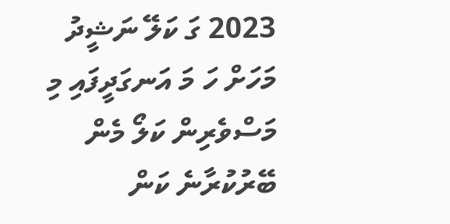2023 ގަ ކަލޭ ނަޝީދު މަހަށް ހަ މަ އަނގަދީފައި މި މަސްވެރިން ކަލޯ މެން ބޭރުކުރާނެ ކަން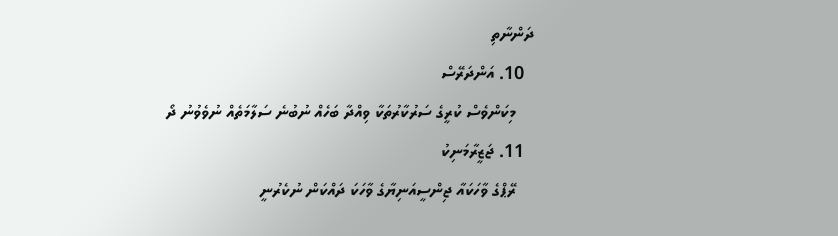ދަންނާތި
  10. އަންދަރޭސް
    މިކަންވެސް ކުރީގެ ސަރުކާރުތަކާ ވިއްދާ ބަހެއް ނުބުނެ ސަލާމަތެއް ނުވެވުނު ދޯ
  11. ޖަޒީރާމަނިކު
    ރޭޕްގެ ވާހަކައާ ޖިންސީއަނިޔާގެ ވާހަކަ ދައްކަން ނުކެރުނީ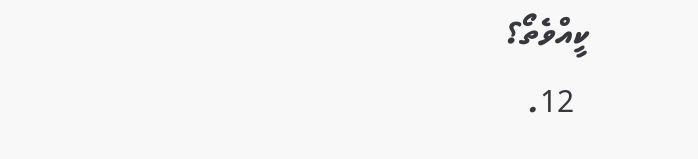ކީއްވެތޯ؟
  12.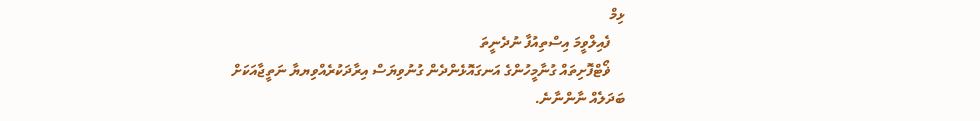ޅިމް
    ފެއިލްވީމަ އިސްތިއުފާ ނުދެނީތަ
    ޥޯޓްފޮށިތައް ގުނާމީހުންގެ އަނގައޮޅެންދެން ގުނުވިޔަސް އިރާދަކުރެއްވިޔޔާ ނަތީޖާއަކަށް ބަދަލެއް ނާންނާނެ.